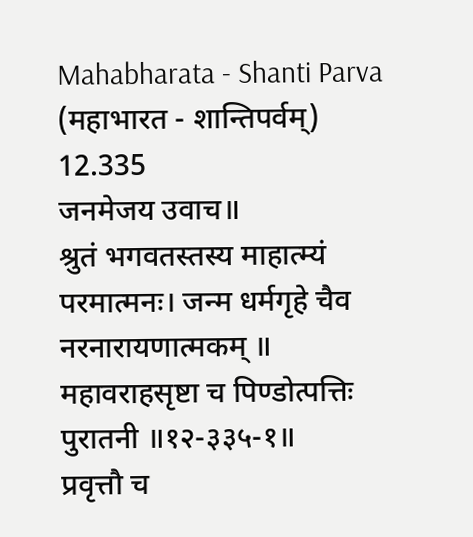Mahabharata - Shanti Parva (महाभारत - शान्तिपर्वम्)
12.335
जनमेजय उवाच॥
श्रुतं भगवतस्तस्य माहात्म्यं परमात्मनः। जन्म धर्मगृहे चैव नरनारायणात्मकम् ॥ महावराहसृष्टा च पिण्डोत्पत्तिः पुरातनी ॥१२-३३५-१॥
प्रवृत्तौ च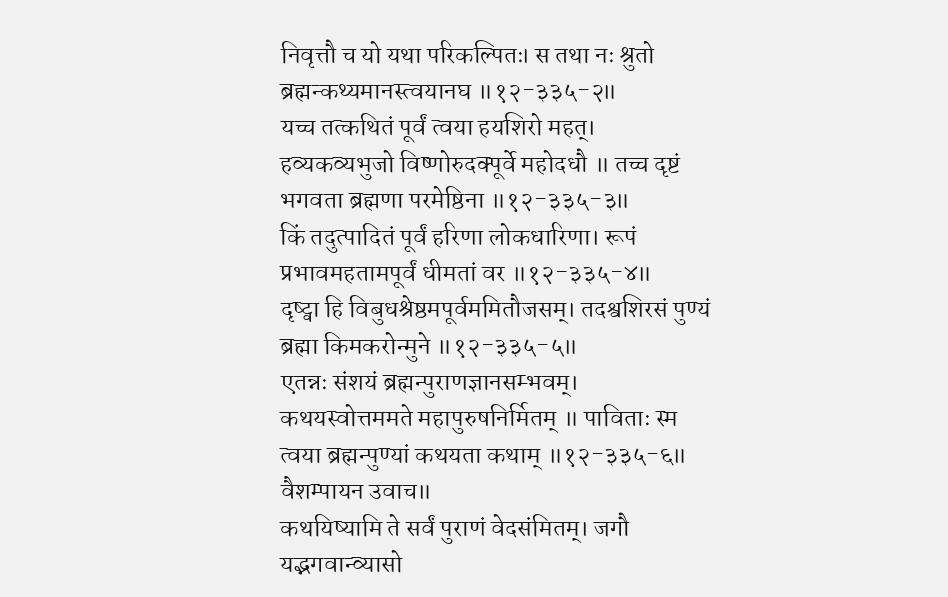निवृत्तौ च यो यथा परिकल्पितः। स तथा नः श्रुतो ब्रह्मन्कथ्यमानस्त्वयानघ ॥१२-३३५-२॥
यच्च तत्कथितं पूर्वं त्वया हयशिरो महत्। हव्यकव्यभुजो विष्णोरुदक्पूर्वे महोदधौ ॥ तच्च दृष्टं भगवता ब्रह्मणा परमेष्ठिना ॥१२-३३५-३॥
किं तदुत्पादितं पूर्वं हरिणा लोकधारिणा। रूपं प्रभावमहतामपूर्वं धीमतां वर ॥१२-३३५-४॥
दृष्ट्वा हि विबुधश्रेष्ठमपूर्वममितौजसम्। तदश्वशिरसं पुण्यं ब्रह्मा किमकरोन्मुने ॥१२-३३५-५॥
एतन्नः संशयं ब्रह्मन्पुराणज्ञानसम्भवम्। कथयस्वोत्तममते महापुरुषनिर्मितम् ॥ पाविताः स्म त्वया ब्रह्मन्पुण्यां कथयता कथाम् ॥१२-३३५-६॥
वैशम्पायन उवाच॥
कथयिष्यामि ते सर्वं पुराणं वेदसंमितम्। जगौ यद्भगवान्व्यासो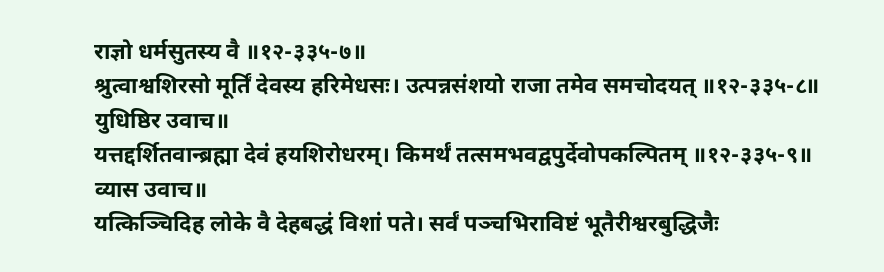राज्ञो धर्मसुतस्य वै ॥१२-३३५-७॥
श्रुत्वाश्वशिरसो मूर्तिं देवस्य हरिमेधसः। उत्पन्नसंशयो राजा तमेव समचोदयत् ॥१२-३३५-८॥
युधिष्ठिर उवाच॥
यत्तद्दर्शितवान्ब्रह्मा देवं हयशिरोधरम्। किमर्थं तत्समभवद्वपुर्देवोपकल्पितम् ॥१२-३३५-९॥
व्यास उवाच॥
यत्किञ्चिदिह लोके वै देहबद्धं विशां पते। सर्वं पञ्चभिराविष्टं भूतैरीश्वरबुद्धिजैः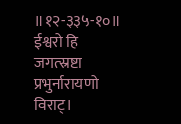॥१२-३३५-१०॥
ईश्वरो हि जगत्स्रष्टा प्रभुर्नारायणो विराट्।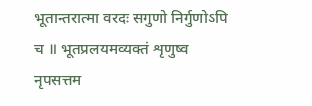भूतान्तरात्मा वरदः सगुणो निर्गुणोऽपि च ॥ भूतप्रलयमव्यक्तं शृणुष्व नृपसत्तम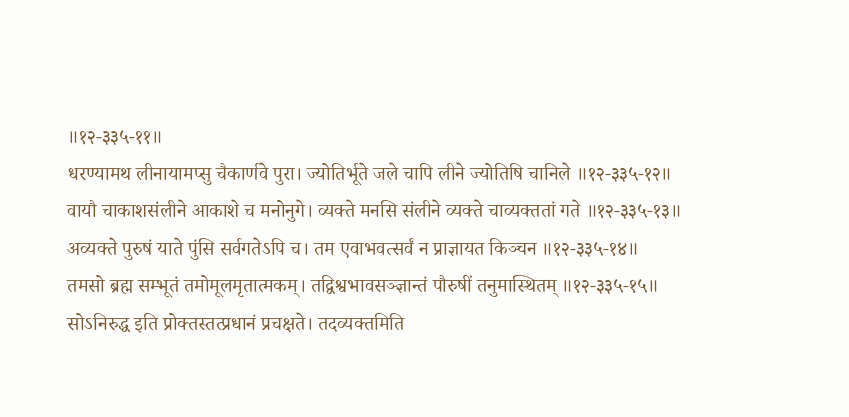॥१२-३३५-११॥
धरण्यामथ लीनायामप्सु चैकार्णवे पुरा। ज्योतिर्भूते जले चापि लीने ज्योतिषि चानिले ॥१२-३३५-१२॥
वायौ चाकाशसंलीने आकाशे च मनोनुगे। व्यक्ते मनसि संलीने व्यक्ते चाव्यक्ततां गते ॥१२-३३५-१३॥
अव्यक्ते पुरुषं याते पुंसि सर्वगतेऽपि च। तम एवाभवत्सर्वं न प्राज्ञायत किञ्चन ॥१२-३३५-१४॥
तमसो ब्रह्म सम्भूतं तमोमूलमृतात्मकम्। तद्विश्वभावसञ्ज्ञान्तं पौरुषीं तनुमास्थितम् ॥१२-३३५-१५॥
सोऽनिरुद्ध इति प्रोक्तस्तत्प्रधानं प्रचक्षते। तदव्यक्तमिति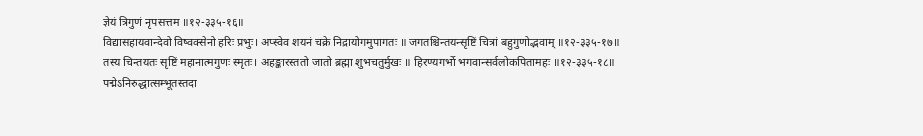ज्ञेयं त्रिगुणं नृपसत्तम ॥१२-३३५-१६॥
विद्यासहायवान्देवो विष्वक्सेनो हरिः प्रभुः। अप्स्वेव शयनं चक्रे निद्रायोगमुपागतः ॥ जगतश्चिन्तयन्सृष्टिं चित्रां बहुगुणोद्भवाम् ॥१२-३३५-१७॥
तस्य चिन्तयतः सृष्टिं महानात्मगुणः स्मृतः। अहङ्कारस्ततो जातो ब्रह्मा शुभचतुर्मुखः ॥ हिरण्यगर्भो भगवान्सर्वलोकपितामहः ॥१२-३३५-१८॥
पद्मेऽनिरुद्धात्सम्भूतस्तदा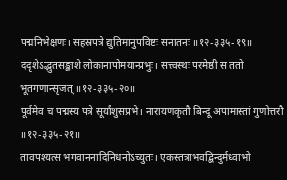पद्मनिभेक्षणः। सहस्रपत्रे द्युतिमानुपविष्टः सनातनः ॥१२-३३५-१९॥
ददृशेऽद्भुतसङ्काशे लोकानापोमयान्प्रभुः। सत्त्वस्थः परमेष्ठी स ततो भूतगणान्सृजत् ॥१२-३३५-२०॥
पूर्वमेव च पद्मस्य पत्रे सूर्यांशुसप्रभे। नारायणकृतौ बिन्दू अपामास्तां गुणोत्तरौ ॥१२-३३५-२१॥
तावपश्यत्स भगवाननादिनिधनोऽच्युतः। एकस्तत्राभवद्बिन्दुर्मध्वाभो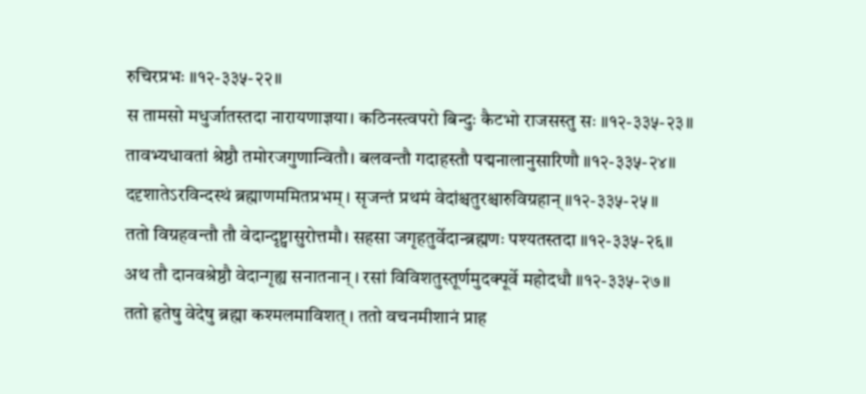रुचिरप्रभः ॥१२-३३५-२२॥
स तामसो मधुर्जातस्तदा नारायणाज्ञया। कठिनस्त्वपरो बिन्दुः कैटभो राजसस्तु सः ॥१२-३३५-२३॥
तावभ्यधावतां श्रेष्ठौ तमोरजगुणान्वितौ। बलवन्तौ गदाहस्तौ पद्मनालानुसारिणौ ॥१२-३३५-२४॥
ददृशातेऽरविन्दस्थं ब्रह्माणममितप्रभम्। सृजन्तं प्रथमं वेदांश्चतुरश्चारुविग्रहान् ॥१२-३३५-२५॥
ततो विग्रहवन्तौ तौ वेदान्दृष्ट्वासुरोत्तमौ। सहसा जगृहतुर्वेदान्ब्रह्मणः पश्यतस्तदा ॥१२-३३५-२६॥
अथ तौ दानवश्रेष्ठौ वेदान्गृह्य सनातनान्। रसां विविशतुस्तूर्णमुदक्पूर्वे महोदधौ ॥१२-३३५-२७॥
ततो हृतेषु वेदेषु ब्रह्मा कश्मलमाविशत्। ततो वचनमीशानं प्राह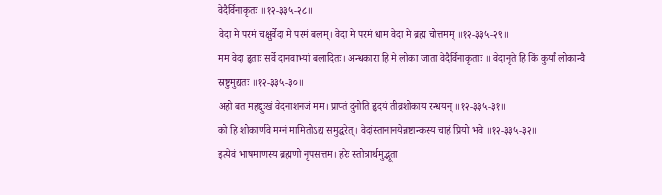वेदैर्विनाकृतः ॥१२-३३५-२८॥
वेदा मे परमं चक्षुर्वेदा मे परमं बलम्। वेदा मे परमं धाम वेदा मे ब्रह्म चोत्तमम् ॥१२-३३५-२९॥
मम वेदा हृताः सर्वे दानवाभ्यां बलादितः। अन्धकारा हि मे लोका जाता वेदैर्विनाकृताः ॥ वेदानृते हि किं कुर्यां लोकान्वै स्रष्टुमुद्यतः ॥१२-३३५-३०॥
अहो बत महद्दुःखं वेदनाशनजं मम। प्राप्तं दुनोति हृदयं तीव्रशोकाय रन्धयन् ॥१२-३३५-३१॥
को हि शोकार्णवे मग्नं मामितोऽद्य समुद्धरेत्। वेदांस्तानानयेन्नष्टान्कस्य चाहं प्रियो भवे ॥१२-३३५-३२॥
इत्येवं भाषमाणस्य ब्रह्मणो नृपसत्तम। हरेः स्तोत्रार्थमुद्भूता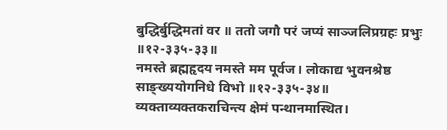बुद्धिर्बुद्धिमतां वर ॥ ततो जगौ परं जप्यं साञ्जलिप्रग्रहः प्रभुः ॥१२-३३५-३३॥
नमस्ते ब्रह्महृदय नमस्ते मम पूर्वज। लोकाद्य भुवनश्रेष्ठ साङ्ख्ययोगनिधे विभो ॥१२-३३५-३४॥
व्यक्ताव्यक्तकराचिन्त्य क्षेमं पन्थानमास्थित।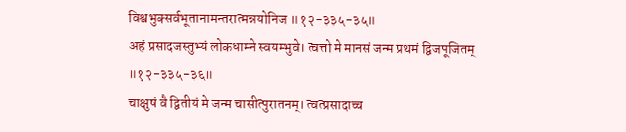विश्वभुक्सर्वभूतानामन्तरात्मन्नयोनिज ॥१२-३३५-३५॥
अहं प्रसादजस्तुभ्यं लोकधाम्ने स्वयम्भुवे। त्वत्तो मे मानसं जन्म प्रथमं द्विजपूजितम् ॥१२-३३५-३६॥
चाक्षुषं वै द्वितीयं मे जन्म चासीत्पुरातनम्। त्वत्प्रसादाच्च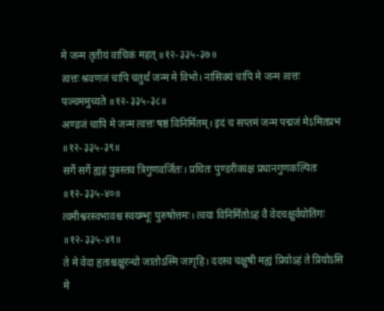मे जन्म तृतीयं वाचिकं महत् ॥१२-३३५-३७॥
त्वत्तः श्रवणजं चापि चतुर्थं जन्म मे विभो। नासिक्यं चापि मे जन्म त्वत्तः पञ्चममुच्यते ॥१२-३३५-३८॥
अण्डजं चापि मे जन्म त्वत्तः षष्ठं विनिर्मितम्। इदं च सप्तमं जन्म पद्मजं मेऽमितप्रभ ॥१२-३३५-३९॥
सर्गे सर्गे ह्यहं पुत्रस्तव त्रिगुणवर्जितः। प्रथितः पुण्डरीकाक्ष प्रधानगुणकल्पितः ॥१२-३३५-४०॥
त्वमीश्वरस्वभावश्च स्वयम्भूः पुरुषोत्तमः। त्वया विनिर्मितोऽहं वै वेदचक्षुर्वयोतिगः ॥१२-३३५-४१॥
ते मे वेदा हृताश्चक्षुरन्धो जातोऽस्मि जागृहि। ददस्व चक्षुषी मह्यं प्रियोऽहं ते प्रियोऽसि मे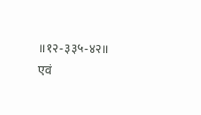॥१२-३३५-४२॥
एवं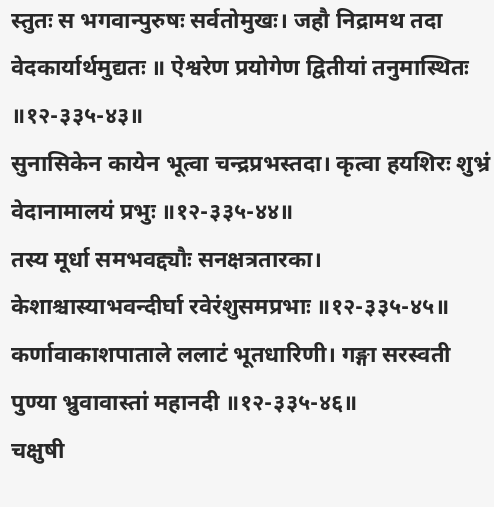स्तुतः स भगवान्पुरुषः सर्वतोमुखः। जहौ निद्रामथ तदा वेदकार्यार्थमुद्यतः ॥ ऐश्वरेण प्रयोगेण द्वितीयां तनुमास्थितः ॥१२-३३५-४३॥
सुनासिकेन कायेन भूत्वा चन्द्रप्रभस्तदा। कृत्वा हयशिरः शुभ्रं वेदानामालयं प्रभुः ॥१२-३३५-४४॥
तस्य मूर्धा समभवद्द्यौः सनक्षत्रतारका। केशाश्चास्याभवन्दीर्घा रवेरंशुसमप्रभाः ॥१२-३३५-४५॥
कर्णावाकाशपाताले ललाटं भूतधारिणी। गङ्गा सरस्वती पुण्या भ्रुवावास्तां महानदी ॥१२-३३५-४६॥
चक्षुषी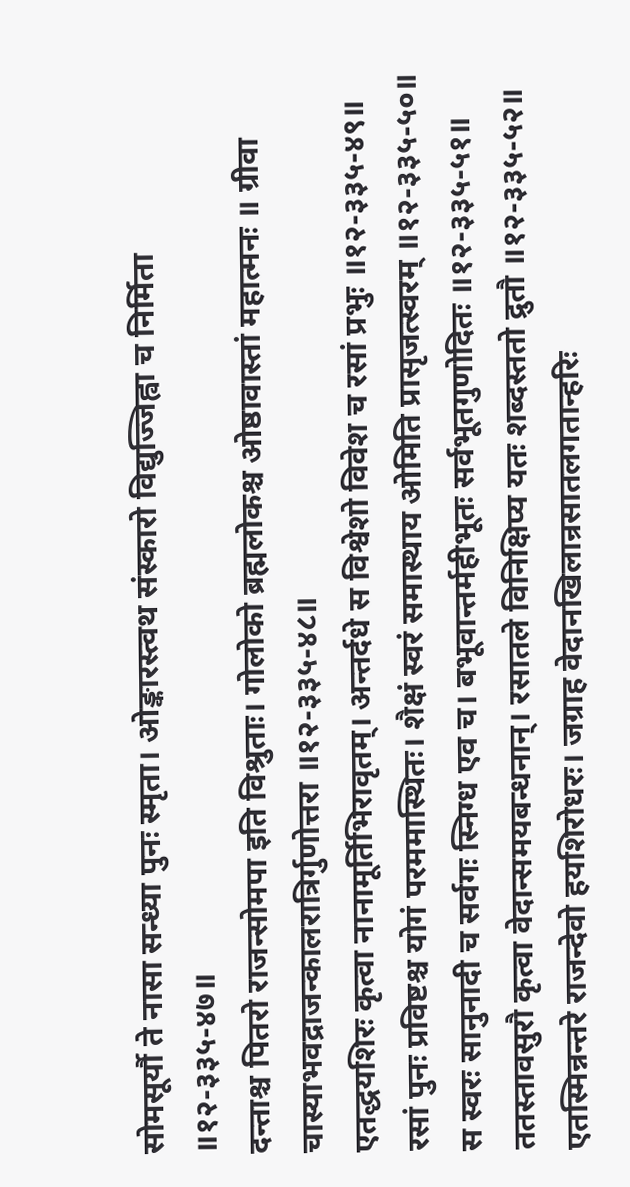सोमसूर्यौ ते नासा सन्ध्या पुनः स्मृता। ओङ्कारस्त्वथ संस्कारो विद्युज्जिह्वा च निर्मिता ॥१२-३३५-४७॥
दन्ताश्च पितरो राजन्सोमपा इति विश्रुताः। गोलोको ब्रह्मलोकश्च ओष्ठावास्तां महात्मनः ॥ ग्रीवा चास्याभवद्राजन्कालरात्रिर्गुणोत्तरा ॥१२-३३५-४८॥
एतद्धयशिरः कृत्वा नानामूर्तिभिरावृतम्। अन्तर्दधे स विश्वेशो विवेश च रसां प्रभुः ॥१२-३३५-४९॥
रसां पुनः प्रविष्टश्च योगं परममास्थितः। शैक्षं स्वरं समास्थाय ओमिति प्रासृजत्स्वरम् ॥१२-३३५-५०॥
स स्वरः सानुनादी च सर्वगः स्निग्ध एव च। बभूवान्तर्महीभूतः सर्वभूतगुणोदितः ॥१२-३३५-५१॥
ततस्तावसुरौ कृत्वा वेदान्समयबन्धनान्। रसातले विनिक्षिप्य यतः शब्दस्ततो द्रुतौ ॥१२-३३५-५२॥
एतस्मिन्नन्तरे राजन्देवो हयशिरोधरः। जग्राह वेदानखिलान्रसातलगतान्हरिः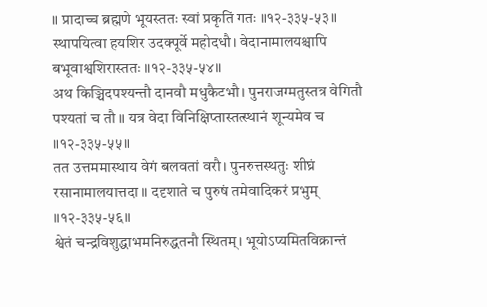॥ प्रादाच्च ब्रह्मणे भूयस्ततः स्वां प्रकृतिं गतः ॥१२-३३५-५३॥
स्थापयित्वा हयशिर उदक्पूर्वे महोदधौ। वेदानामालयश्चापि बभूवाश्वशिरास्ततः ॥१२-३३५-५४॥
अथ किञ्चिदपश्यन्तौ दानवौ मधुकैटभौ। पुनराजग्मतुस्तत्र वेगितौ पश्यतां च तौ ॥ यत्र वेदा विनिक्षिप्तास्तत्स्थानं शून्यमेव च ॥१२-३३५-५५॥
तत उत्तममास्थाय वेगं बलवतां वरौ। पुनरुत्तस्थतुः शीघ्रं रसानामालयात्तदा ॥ ददृशाते च पुरुषं तमेवादिकरं प्रभुम् ॥१२-३३५-५६॥
श्वेतं चन्द्रविशुद्धाभमनिरुद्धतनौ स्थितम्। भूयोऽप्यमितविक्रान्तं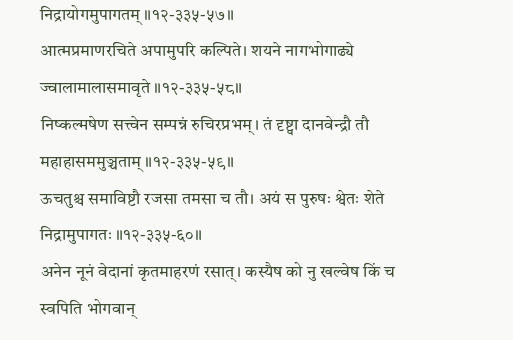निद्रायोगमुपागतम् ॥१२-३३५-५७॥
आत्मप्रमाणरचिते अपामुपरि कल्पिते। शयने नागभोगाढ्ये ज्वालामालासमावृते ॥१२-३३५-५८॥
निष्कल्मषेण सत्त्वेन सम्पन्नं रुचिरप्रभम्। तं दृष्ट्वा दानवेन्द्रौ तौ महाहासममुञ्चताम् ॥१२-३३५-५९॥
ऊचतुश्च समाविष्टौ रजसा तमसा च तौ। अयं स पुरुषः श्वेतः शेते निद्रामुपागतः ॥१२-३३५-६०॥
अनेन नूनं वेदानां कृतमाहरणं रसात्। कस्यैष को नु खल्वेष किं च स्वपिति भोगवान्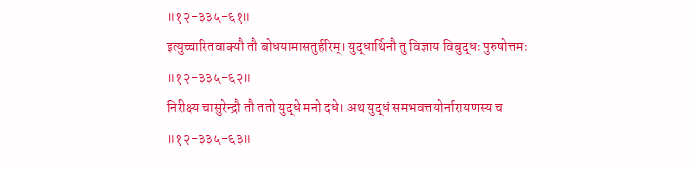॥१२-३३५-६१॥
इत्युच्चारितवाक्यौ तौ बोधयामासतुर्हरिम्। युद्धार्थिनौ तु विज्ञाय विबुद्धः पुरुषोत्तमः ॥१२-३३५-६२॥
निरीक्ष्य चासुरेन्द्रौ तौ ततो युद्धे मनो दधे। अथ युद्धं समभवत्तयोर्नारायणस्य च ॥१२-३३५-६३॥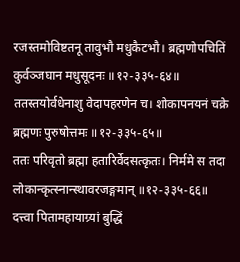रजस्तमोविष्टतनू तावुभौ मधुकैटभौ। ब्रह्मणोपचितिं कुर्वञ्जघान मधुसूदनः ॥१२-३३५-६४॥
ततस्तयोर्वधेनाशु वेदापहरणेन च। शोकापनयनं चक्रे ब्रह्मणः पुरुषोत्तमः ॥१२-३३५-६५॥
ततः परिवृतो ब्रह्मा हतारिर्वेदसत्कृतः। निर्ममे स तदा लोकान्कृत्स्नान्स्थावरजङ्गमान् ॥१२-३३५-६६॥
दत्त्वा पितामहायाग्र्यां बुद्धिं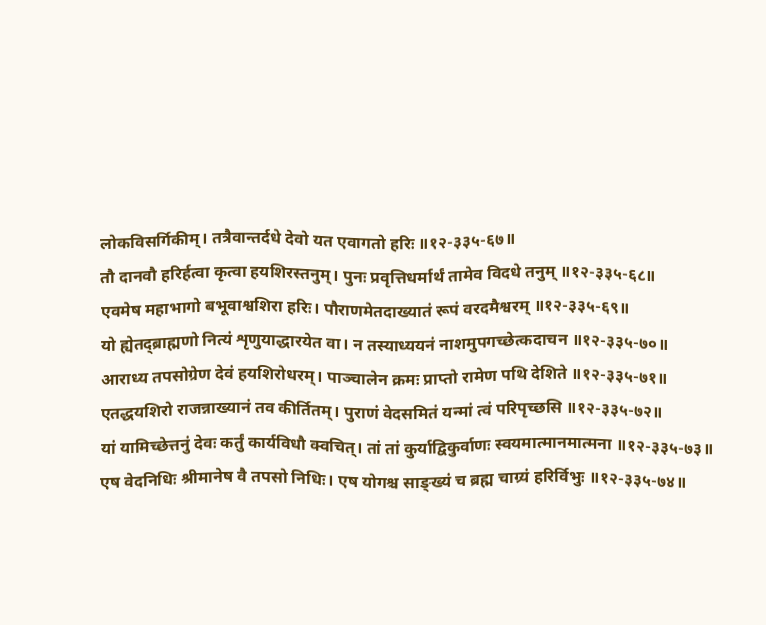लोकविसर्गिकीम्। तत्रैवान्तर्दधे देवो यत एवागतो हरिः ॥१२-३३५-६७॥
तौ दानवौ हरिर्हत्वा कृत्वा हयशिरस्तनुम्। पुनः प्रवृत्तिधर्मार्थं तामेव विदधे तनुम् ॥१२-३३५-६८॥
एवमेष महाभागो बभूवाश्वशिरा हरिः। पौराणमेतदाख्यातं रूपं वरदमैश्वरम् ॥१२-३३५-६९॥
यो ह्येतद्ब्राह्मणो नित्यं शृणुयाद्धारयेत वा। न तस्याध्ययनं नाशमुपगच्छेत्कदाचन ॥१२-३३५-७०॥
आराध्य तपसोग्रेण देवं हयशिरोधरम्। पाञ्चालेन क्रमः प्राप्तो रामेण पथि देशिते ॥१२-३३५-७१॥
एतद्धयशिरो राजन्नाख्यानं तव कीर्तितम्। पुराणं वेदसमितं यन्मां त्वं परिपृच्छसि ॥१२-३३५-७२॥
यां यामिच्छेत्तनुं देवः कर्तुं कार्यविधौ क्वचित्। तां तां कुर्याद्विकुर्वाणः स्वयमात्मानमात्मना ॥१२-३३५-७३॥
एष वेदनिधिः श्रीमानेष वै तपसो निधिः। एष योगश्च साङ्ख्यं च ब्रह्म चाग्र्यं हरिर्विभुः ॥१२-३३५-७४॥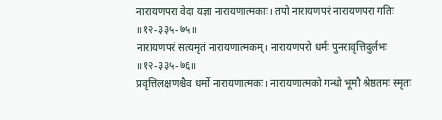नारायणपरा वेदा यज्ञा नारायणात्मकाः। तपो नारायणपरं नारायणपरा गतिः ॥१२-३३५-७५॥
नारायणपरं सत्यमृतं नारायणात्मकम्। नारायणपरो धर्मः पुनरावृत्तिदुर्लभः ॥१२-३३५-७६॥
प्रवृत्तिलक्षणश्चैव धर्मो नारायणात्मकः। नारायणात्मको गन्धो भूमौ श्रेष्ठतमः स्मृतः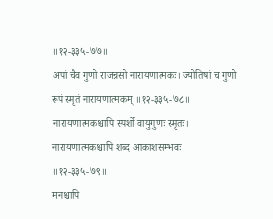॥१२-३३५-७७॥
अपां चैव गुणो राजन्रसो नारायणात्मकः। ज्योतिषां च गुणो रूपं स्मृतं नारायणात्मकम् ॥१२-३३५-७८॥
नारायणात्मकश्चापि स्पर्शो वायुगुणः स्मृतः। नारायणात्मकश्चापि शब्द आकाशसम्भवः ॥१२-३३५-७९॥
मनश्चापि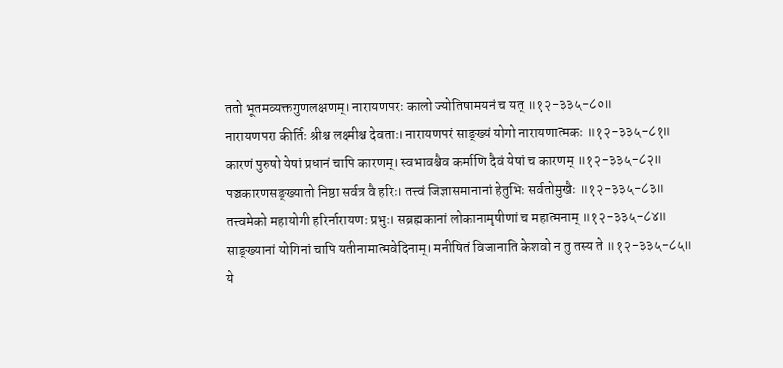ततो भूतमव्यक्तगुणलक्षणम्। नारायणपरः कालो ज्योतिषामयनं च यत् ॥१२-३३५-८०॥
नारायणपरा कीर्तिः श्रीश्च लक्ष्मीश्च देवताः। नारायणपरं साङ्ख्यं योगो नारायणात्मकः ॥१२-३३५-८१॥
कारणं पुरुषो येषां प्रधानं चापि कारणम्। स्वभावश्चैव कर्माणि दैवं येषां च कारणम् ॥१२-३३५-८२॥
पञ्चकारणसङ्ख्यातो निष्ठा सर्वत्र वै हरिः। तत्त्वं जिज्ञासमानानां हेतुभिः सर्वतोमुखैः ॥१२-३३५-८३॥
तत्त्वमेको महायोगी हरिर्नारायणः प्रभुः। सब्रह्मकानां लोकानामृषीणां च महात्मनाम् ॥१२-३३५-८४॥
साङ्ख्यानां योगिनां चापि यतीनामात्मवेदिनाम्। मनीषितं विजानाति केशवो न तु तस्य ते ॥१२-३३५-८५॥
ये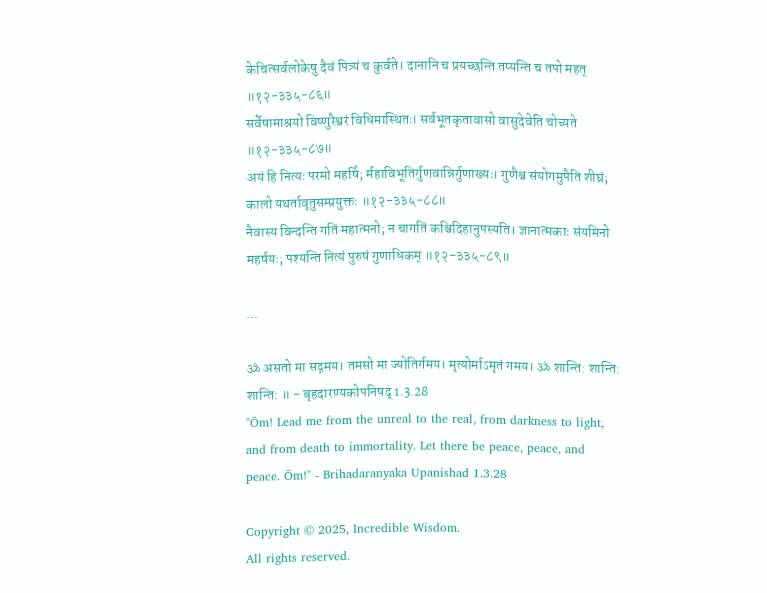केचित्सर्वलोकेषु दैवं पित्र्यं च कुर्वते। दानानि च प्रयच्छन्ति तप्यन्ति च तपो महत् ॥१२-३३५-८६॥
सर्वेषामाश्रयो विष्णुरैश्वरं विधिमास्थितः। सर्वभूतकृतावासो वासुदेवेति चोच्यते ॥१२-३३५-८७॥
अयं हि नित्यः परमो महर्षि; र्महाविभूतिर्गुणवान्निर्गुणाख्यः। गुणैश्च संयोगमुपैति शीघ्रं; कालो यथर्तावृतुसम्प्रयुक्तः ॥१२-३३५-८८॥
नैवास्य विन्दन्ति गतिं महात्मनो; न चागतिं कश्चिदिहानुपस्यति। ज्ञानात्मकाः संयमिनो महर्षयः; पश्यन्ति नित्यं पुरुषं गुणाधिकम् ॥१२-३३५-८९॥

...

ॐ असतो मा सद्गमय। तमसो मा ज्योतिर्गमय। मृत्योर्माऽमृतं गमय। ॐ शान्ति: शान्ति: शान्ति: ॥ - बृहदारण्यकोपनिषद् 1.3.28
"Ōm! Lead me from the unreal to the real, from darkness to light, and from death to immortality. Let there be peace, peace, and peace. Ōm!" - Brihadaranyaka Upanishad 1.3.28

Copyright © 2025, Incredible Wisdom.
All rights reserved.